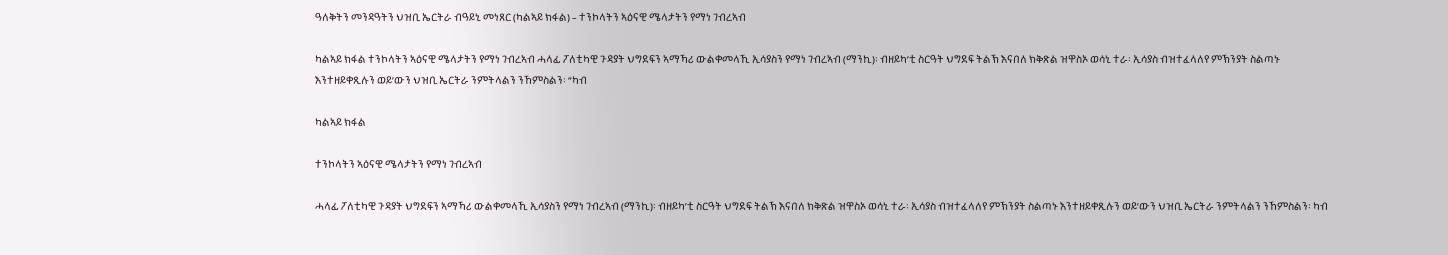ዓለቅትን መንዳዓትን ህዝቢ ኤርትራ ብዓይኒ መነጸር (ካልኣይ ክፋል) – ተንኮላትን ኣዕናዊ ሜላታትን የማነ ገብረኣብ

ካልኣይ ክፋል ተንኮላትን ኣዕናዊ ሜላታትን የማነ ገብረኣብ ሓላፊ ፖለቲካዊ ጉዳያት ህግደፍን ኣማኻሪ ውልቀመላኺ ኢሳያስን የማነ ገብረኣብ (ማንኪ)፡ ብዘይካ’ቲ ስርዓት ህግደፍ ትልኽ እናበለ ክቅጽል ዝዋስኦ ወሳኒ ተራ፡ ኢሳያስ ብዝተፈላለየ ምኽንያት ስልጣኑ እንተዘይቀጺሉን ወይ’ውን ህዝቢ ኤርትራ ንምትላልን ንኸምስልን፡ “ካብ

ካልኣይ ክፋል

ተንኮላትን ኣዕናዊ ሜላታትን የማነ ገብረኣብ

ሓላፊ ፖለቲካዊ ጉዳያት ህግደፍን ኣማኻሪ ውልቀመላኺ ኢሳያስን የማነ ገብረኣብ (ማንኪ)፡ ብዘይካ’ቲ ስርዓት ህግደፍ ትልኽ እናበለ ክቅጽል ዝዋስኦ ወሳኒ ተራ፡ ኢሳያስ ብዝተፈላለየ ምኽንያት ስልጣኑ እንተዘይቀጺሉን ወይ’ውን ህዝቢ ኤርትራ ንምትላልን ንኸምስልን፡ ካብ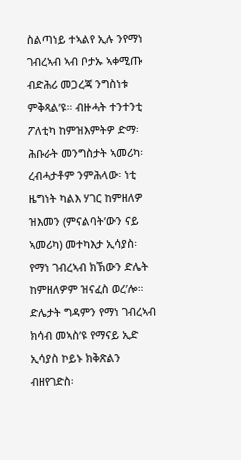ስልጣነይ ተኣልየ ኢሉ ንየማነ ገብረኣብ ኣብ ቦታኡ ኣቀሚጡ ብድሕሪ መጋረጃ ንግስነቱ ምቅጻል’ዩ። ብዙሓት ተንተንቲ ፖለቲካ ከምዝእምትዎ ድማ፡ ሕቡራት መንግስታት ኣመሪካ፡ ረብሓታቶም ንምሕላው፡ ነቲ ዜግነት ካልእ ሃገር ከምዘለዎ ዝእመን (ምናልባት’ውን ናይ ኣመሪካ) መተካእታ ኢሳያስ፡ የማነ ገብረኣብ ክኽውን ድሌት ከምዘለዎም ዝናፈስ ወረ’ሎ። ድሌታት ግዳምን የማነ ገብረኣብ ክሳብ መኣስ’ዩ የማናይ ኢድ ኢሳያስ ኮይኑ ክቅጽልን ብዘየገድስ፡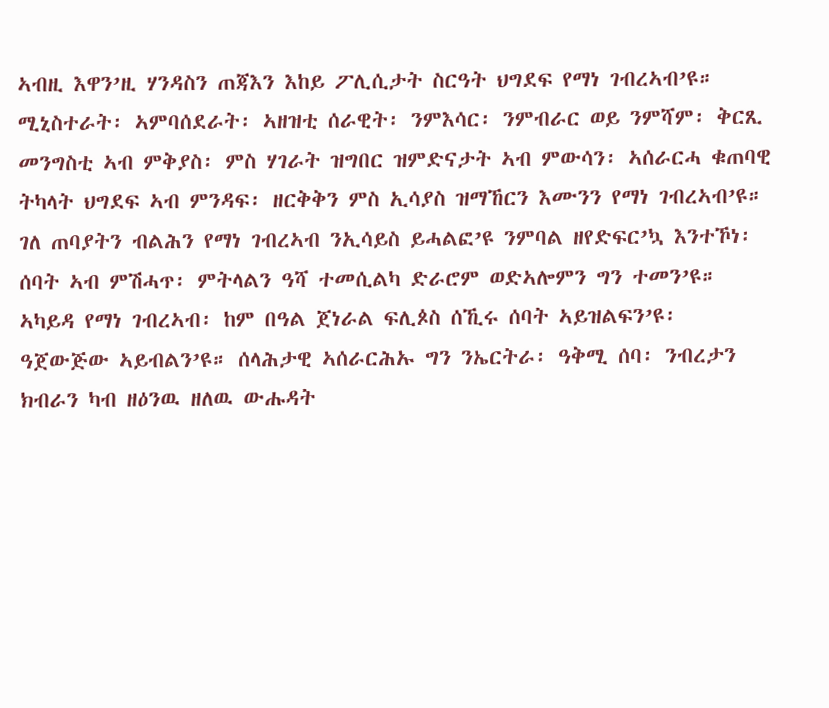ኣብዚ እዋን’ዚ ሃንዳስን ጠጃእን እከይ ፖሊሲታት ስርዓት ህግደፍ የማነ ገብረኣብ’ዩ። ሚኒስተራት፡ ኣምባሰደራት፡ ኣዘዝቲ ሰራዊት፡ ንምእሳር፡ ንምብራር ወይ ንምሻም፡ ቅርጺ መንግስቲ ኣብ ምቅያስ፡ ምስ ሃገራት ዝግበር ዝምድናታት ኣብ ምውሳን፡ ኣሰራርሓ ቁጠባዊ ትካላት ህግደፍ ኣብ ምንዳፍ፡ ዘርቅቅን ምስ ኢሳያስ ዝማኸርን እሙንን የማነ ገብረኣብ’ዩ።  ገለ ጠባያትን ብልሕን የማነ ገብረኣብ ንኢሳይስ ይሓልፎ’ዩ ንምባል ዘየድፍር’ኳ እንተኾነ፡ ሰባት ኣብ ምሽሓጥ፡ ምትላልን ዓሻ ተመሲልካ ድራሮም ወድኣሎምን ግን ተመን’ዩ። ኣካይዳ የማነ ገብረኣብ፡ ከም በዓል ጀነራል ፍሊጶስ ሰኺሩ ሰባት ኣይዝልፍን’ዩ፡ ዓጀውጅው ኣይብልን’ዩ። ሰላሕታዊ ኣሰራርሕኡ ግን ንኤርትራ፡ ዓቅሚ ሰባ፡ ንብረታን ክብራን ካብ ዘዕንዉ ዘለዉ ውሑዳት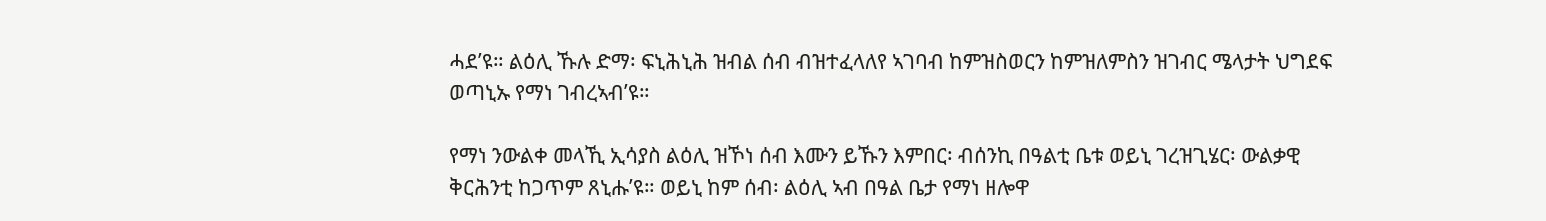ሓደ’ዩ። ልዕሊ ኹሉ ድማ፡ ፍኒሕኒሕ ዝብል ሰብ ብዝተፈላለየ ኣገባብ ከምዝስወርን ከምዝለምስን ዝገብር ሜላታት ህግደፍ ወጣኒኡ የማነ ገብረኣብ’ዩ።

የማነ ንውልቀ መላኺ ኢሳያስ ልዕሊ ዝኾነ ሰብ እሙን ይኹን እምበር፡ ብሰንኪ በዓልቲ ቤቱ ወይኒ ገረዝጊሄር፡ ውልቃዊ ቅርሕንቲ ከጋጥም ጸኒሑ’ዩ። ወይኒ ከም ሰብ፡ ልዕሊ ኣብ በዓል ቤታ የማነ ዘሎዋ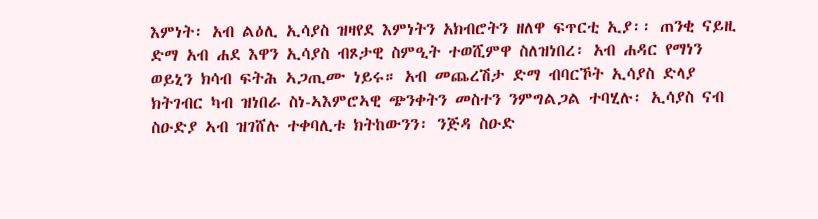እምነት፡ አብ ልዕሊ ኢሳያስ ዝዛየደ እምነትን አክብሮትን ዘለዋ ፍጥርቲ ኢያ፡፡ ጠንቂ ናይዚ ድማ አብ ሐደ እዋን ኢሳያስ ብጾታዊ ስምዒት ተወሺምዋ ስለዝነበረ፡ አብ ሐዳር የማነን ወይኒን ክሳብ ፍትሕ ኣጋጢሙ ነይሩ። አብ መጨረሽታ ድማ ብባርኾት ኢሳያስ ድላያ ክትገብር ካብ ዝነበራ ስነ-ኣእምሮኣዊ ጭንቀትን መስተን ንምግልጋል ተባሂሉ፡ ኢሳያስ ናብ ስዑድያ ኣብ ዝገሸሉ ተቀባሊቱ ክትከውንን፡ ንጅዳ ስዑድ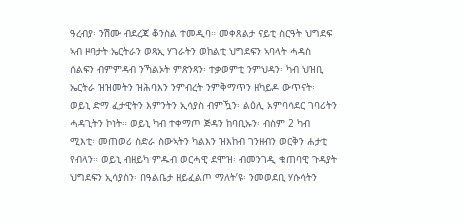ዓረብያ፡ ንሽሙ ብደረጃ ቆንስል ተመዲባ። መቀጸልታ ናይቲ ስርዓት ህግደፍ ኣብ ዞባታት ኤርትራን ወጻኢ ሃገራትን ወከልቲ ህግደፍን ኣባላት ሓዳስ ሰልፍን ብምምዳብ ንኻልኦት ምጽንጻን፡ ተቃወምቲ ንምህዳን፡ ካብ ህዝቢ ኤርትራ ዝዝመትን ዝሕባእን ንምብረት ንምቅማጥን ዘካይዶ ውጥናት፡ ወይኒ ድማ ፈታዊትን እምንትን ኢሳያስ ብምዃን፡ ልዕሊ አምባሳደር ገባሪትን ሓዳጊትን ኮነት። ወይኒ ካብ ተቀማጦ ጅዳን ከባቢኡን፡ ብስም 2 ካብ ሚእቲ፡ መጠወሪ ስድራ ስውኣትን ካልእን ዝእከብ ገንዘብን ወርቅን ሐታቲ የብላን። ወይኒ ብዘይካ ምዱብ ወርሓዊ ደሞዝ፡ ብመንገዲ ቁጠባዊ ጉዳያት ህግደፍን ኢሳያስን፡ በዓልቤታ ዘይፈልጦ ማለት’ዩ፡ ንመወደቢ ሃሱሳትን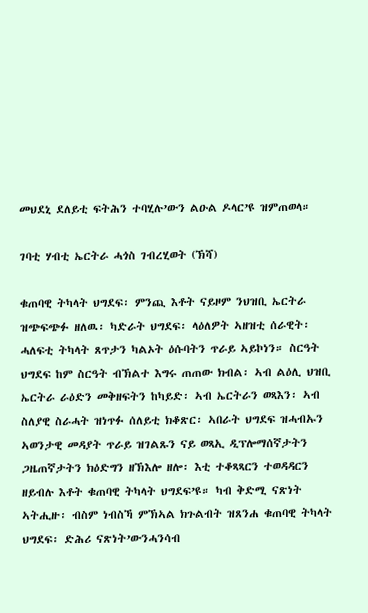መህደኒ ደለይቲ ፍትሕን ተባሂሉ’ውን ልዑል ዶላር’ዩ ዝምጠወላ።

ገባቲ ሃብቲ ኤርትራ ሓጎስ ገብረሂወት (ኽሻ)

ቁጠባዊ ትካላት ህግደፍ፡ ምንጪ እቶት ናይዞም ንህዝቢ ኤርትራ ዝጭፍጭፉ ዘለዉ፡ ካድራት ህግደፍ፡ ላዕለዎት ኣዘዝቲ ሰራዊት፡ ሓለፍቲ ትካላት ጸጥታን ካልኦት ዕሱባትን ጥራይ ኣይኮነን። ስርዓት ህግደፍ ከም ስርዓት ብኽልተ እግሩ ጠጠው ክብል፡ ኣብ ልዕሊ ህዝቢ ኤርትራ ራዕድን መቅዘፍትን ከካይድ፡ ኣብ ኤርትራን ወጻእን፡ ኣብ ስለያዊ ስራሓት ዝነጥፉ ሰለይቲ ክቆጽር፡ ኣበራት ህግደፍ ዝሓብኡን ኣወንታዊ መዳያት ጥራይ ዝገልጹን ናይ ወጻኢ ዲፕሎማሰኛታትን ጋዜጠኛታትን ክዕድግን ዘኽእሎ ዘሎ፡ እቲ ተቆጻጻርን ተወዳዳርን ዘይብሉ እቶት ቁጠባዊ ትካላት ህግደፍ’ዩ። ካብ ቅድሚ ናጽነት ኣትሒዙ፡ ብስም ነብስኻ ምኽኣል ክጉልብት ዝጸንሐ ቁጠባዊ ትካላት ህግደፍ፡ ድሕሪ ናጽነት’ውንሓንሳብ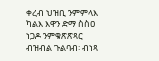ቀረብ ህዝቢ ንምምላእ ካልእ እዋን ድማ ስስዐ ነጋዶ ንምቁጽጽጻር ብዝብል ጉልባብ፡ ብነጻ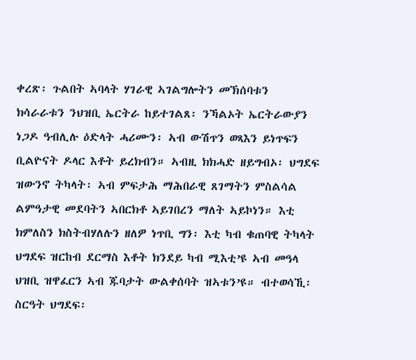ቀረጽ፡ ጉልበት ኣባላት ሃገራዊ ኣገልግሎትን መኽሰባቱን ክሳራራቱን ንህዝቢ ኤርትራ ከይተገልጸ፡ ንኻልኦት ኤርትራውያን ነጋዶ ዓብሊሉ ዕድላት ሓሪሙን፡ ኣብ ውሽጥን ወጻእን ይነጥፍን ቢልዮናት ዶላር እቶት ይረክብን። ኣብዚ ክክሓድ ዘይግብኦ፡ ህግደፍ ዝውንኖ ትካላት፡ ኣብ ምፍታሕ ማሕበራዊ ጸገማትን ምስልሳል ልምዓታዊ መደባትን ኣበርክቶ ኣይገበረን ማለት ኣይኮነን። እቲ ክምለስን ክስትብሃለሉን ዘለዎ ነጥቢ ግን፡ እቲ ካብ ቁጠባዊ ትካላት ህግደፍ ዝርከብ ደርማስ እቶት ክንደይ ካብ ሚእቲ’ዩ ኣብ መዓላ ህዝቢ ዝዋፈርን ኣብ ጁባታት ውልቀሰባት ዝኣቱን’ዩ። ብተወሳኺ፡ ስርዓት ህግደፍ፡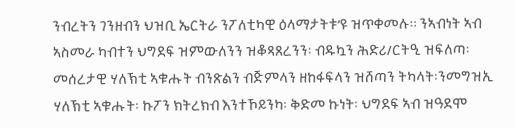ንብረትን ገንዘብን ህዝቢ ኤርትራ ንፖለቲካዊ ዕላማታትቱ’ዩ ዝጥቀመሉ። ንኣብነት ኣብ ኣስመራ ካብተን ህግደፍ ዝምውለንን ዝቆጻጸረንን፡ ብዱኳን ሕድሪ/ርትዒ ዝፍለጣ፡ መሰረታዊ ሃለኽቲ ኣቁሑት ብንጽልን ብጅምላን ዘከፋፍላን ዝሸጣን ትካላት፡ንመግዝኢ ሃለኽቲ ኣቁሑት፡ ኩፖን ክትረክብ እንተኾይንካ፡ ቅድመ ኩነት፡ ህግደፍ ኣብ ዝዓደሞ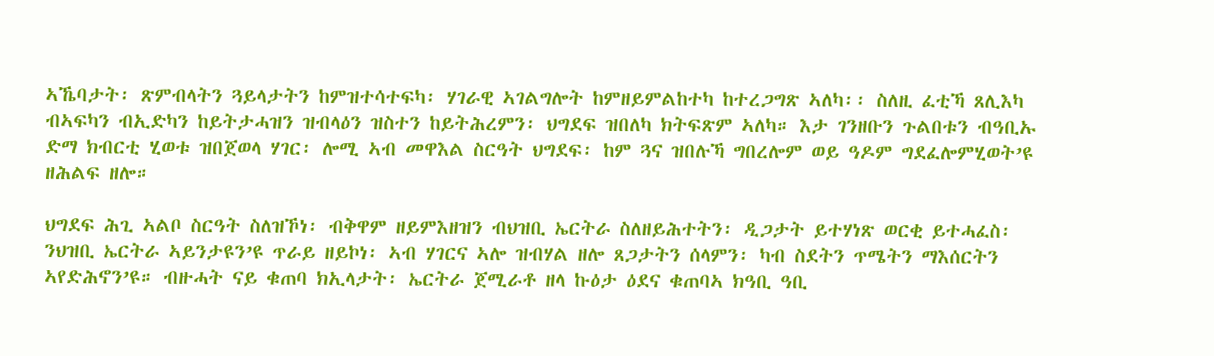ኣኼባታት፡ ጽምብላትን ጓይላታትን ከምዝተሳተፍካ፡ ሃገራዊ ኣገልግሎት ከምዘይምልከተካ ከተረጋግጽ ኣለካ፡፡ ስለዚ ፈቲኻ ጸሊእካ ብኣፍካን ብኢድካን ከይትታሓዝን ዝብላዕን ዝስተን ከይትሕረምን፡ ህግደፍ ዝበለካ ክትፍጽም ኣለካ። እታ ገንዘቡን ጉልበቱን ብዓቢኡ ድማ ክብርቲ ሂወቱ ዝበጀወላ ሃገር፡ ሎሚ ኣብ መዋእል ስርዓት ህግደፍ፡ ከም ጓና ዝበሉኻ ግበረሎም ወይ ዓዶም ግደፈሎምሂወት’ዩ ዘሕልፍ ዘሎ።

ህግደፍ ሕጊ ኣልቦ ስርዓት ስለዝኾነ፡ ብቅዋም ዘይምእዘዝን ብህዝቢ ኤርትራ ስለዘይሕተትን፡ ዲጋታት ይተሃነጽ ወርቂ ይተሓፈስ፡ ንህዝቢ ኤርትራ ኣይንታዩን’ዩ ጥራይ ዘይኮነ፡ ኣብ ሃገርና ኣሎ ዝብሃል ዘሎ ጸጋታትን ሰላምን፡ ካብ ስደትን ጥሜትን ማእሰርትን ኣየድሕኖን’ዩ። ብዙሓት ናይ ቁጠባ ክኢላታት፡ ኤርትራ ጀሚራቶ ዘላ ኩዕታ ዕደና ቁጠባኣ ክዓቢ ዓቢ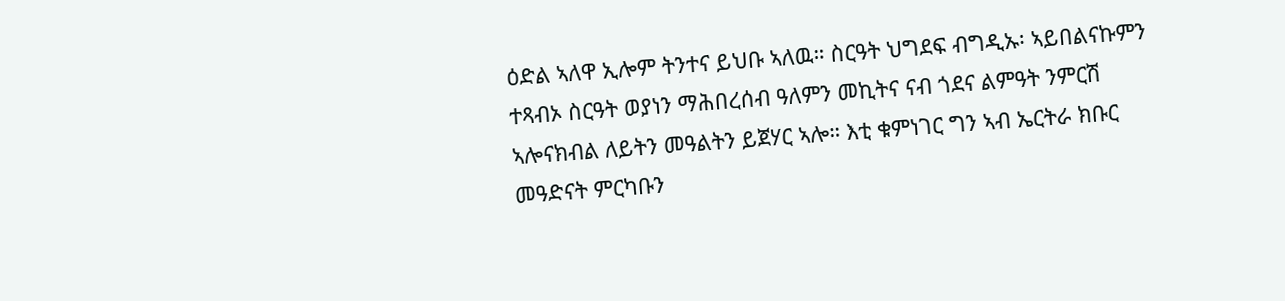ዕድል ኣለዋ ኢሎም ትንተና ይህቡ ኣለዉ። ስርዓት ህግደፍ ብግዲኡ፡ ኣይበልናኩምን ተጻብኦ ስርዓት ወያነን ማሕበረሰብ ዓለምን መኪትና ናብ ጎደና ልምዓት ንምርሽ ኣሎናክብል ለይትን መዓልትን ይጀሃር ኣሎ። እቲ ቁምነገር ግን ኣብ ኤርትራ ክቡር መዓድናት ምርካቡን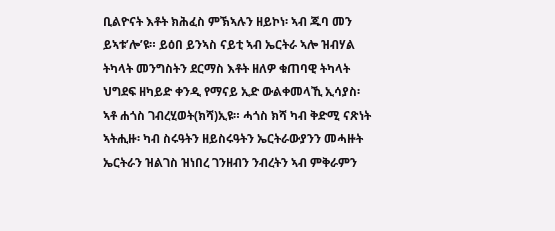ቢልዮናት እቶት ክሕፈስ ምኽኣሉን ዘይኮነ፡ ኣብ ጁባ መን ይኣቱ’ሎ’ዩ። ይዕበ ይንኣስ ናይቲ ኣብ ኤርትራ ኣሎ ዝብሃል ትካላት መንግስትን ደርማስ እቶት ዘለዎ ቁጠባዊ ትካላት ህግደፍ ዘካይድ ቀንዲ የማናይ ኢድ ውልቀመላኺ ኢሳያስ፡ ኣቶ ሐጎስ ገብረሂወት(ክሻ)ኢዩ። ሓጎስ ክሻ ካብ ቅድሚ ናጽነት ኣትሒዙ፡ ካብ ስሩዓትን ዘይስሩዓትን ኤርትራውያንን መሓዙት ኤርትራን ዝልገስ ዝነበረ ገንዘብን ንብረትን ኣብ ምቅራምን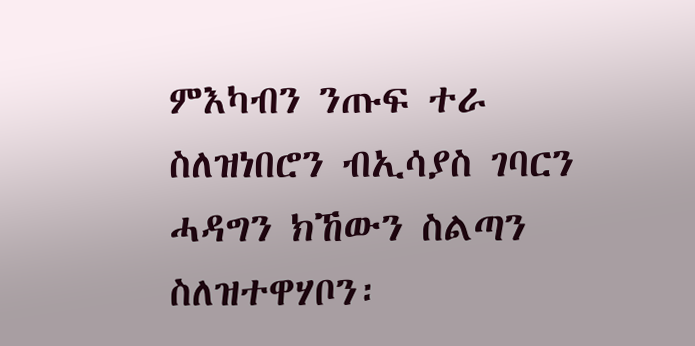ምእካብን ንጡፍ ተራ ስለዝነበሮን ብኢሳያስ ገባርን ሓዳግን ክኸውን ስልጣን ስለዝተዋሃቦን፡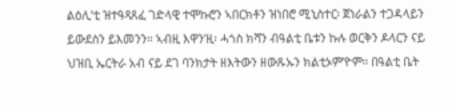ልዕሊ’ቲ ዝተዓጻጸፈ ገድላዊ ተሞኩሮን ኣበርክቶን ዝነበሮ ሚኒስተር፡ ጀነራልን ተጋዳላይን ይውደስን ይእመንን። ኣብዚ እዋን’ዚ፡ ሓጎስ ክሻን ብዓልቲ ቤቱን ኩሉ ወርቅን ዶላርን ናይ ህዝቢ ኤርትራ አብ ናይ ደገ ባንክታት ዘእትውን ዘውጹኡን ክልቲኦም’ዮም፡፡ በዓልቲ ቤት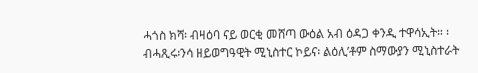ሓጎስ ክሻ፡ ብዛዕባ ናይ ወርቂ መሸጣ ውዕል አብ ዕዳጋ ቀንዲ ተዋሳኢት። ፡ ብሓጺሩ፡ንሳ ዘይወግዓዊት ሚኒስተር ኮይና፡ ልዕሊ’ቶም ስማውያን ሚኒስተራት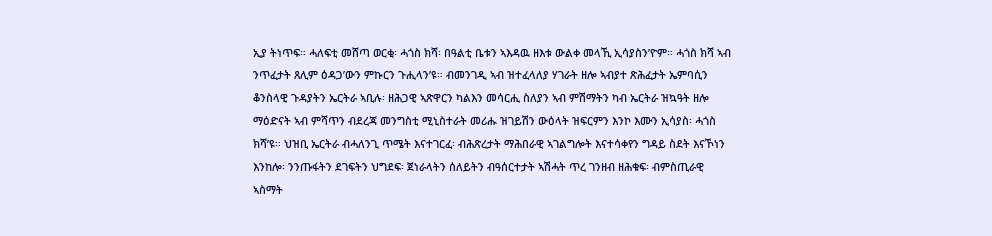ኢያ ትነጥፍ። ሓለፍቲ መሸጣ ወርቂ፡ ሓጎስ ክሻ፡ በዓልቲ ቤቱን ኣእዳዉ ዘእቱ ውልቀ መላኺ ኢሳያስን’ዮም። ሓጎስ ክሻ ኣብ ንጥፈታት ጸሊም ዕዳጋ’ውን ምኩርን ጉሒላን’ዩ። ብመንገዲ ኣብ ዝተፈላለያ ሃገራት ዘሎ ኣብያተ ጽሕፈታት ኤምባሲን ቆንስላዊ ጉዳያትን ኤርትራ ኣቢሉ፡ ዘሕጋዊ ኣጽዋርን ካልእን መሳርሒ ስለያን ኣብ ምሽማትን ካብ ኤርትራ ዝኳዓት ዘሎ ማዕድናት ኣብ ምሻጥን ብደረጃ መንግስቲ ሚኒስተራት መሪሑ ዝገይሽን ውዕላት ዝፍርምን እንኮ እሙን ኢሳያስ፡ ሓጎስ ክሻ’ዩ። ህዝቢ ኤርትራ ብሓለንጊ ጥሜት እናተገርፈ፡ ብሕጽረታት ማሕበራዊ ኣገልግሎት እናተሳቀየን ግዳይ ስደት እናኾነን እንከሎ፡ ንንጡፋትን ደገፍትን ህግደፍ፡ ጀነራላትን ሰለይትን ብዓሰርተታት ኣሽሓት ጥረ ገንዘብ ዘሕቁፍ፡ ብምስጢራዊ ኣስማት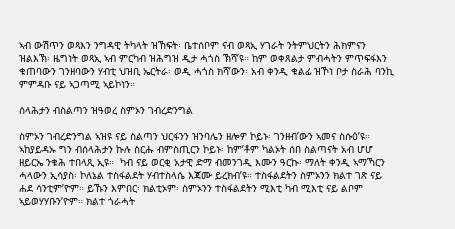ኣብ ውሽጥን ወጻእን ንግዳዊ ትካላት ዝኸፍት፡ ቤተሰቦም ናብ ወጻኢ ሃገራት ንትምህርትን ሕክምናን ዝልእኽ፡ ዜግነት ወጻኢ ኣብ ምርካብ ዝሕግዝ ዲታ ሓጎስ ኽሻ’ዩ። ከም ወቀጸልታ ምብሓትን ምጥፍፋእን ቁጠባውን ገንዘባውን ሃብቲ ህዝቢ ኤርትራ፡ ወዲ ሓጎስ ክሻ’ውን፡ አብ ቀንዲ ቁልፊ ዝኾነ ቦታ ስራሕ ባንኪ ምምዳቡ ናይ ኣጋጣሚ ኣይኮነን።

ሰላሕታን ብስልጣን ዝዓወረ ስምኦን ገብረድንግል

ስምኦን ገብረድንግል ኣዝዩ ናይ ስልጣን ህርፋንን ዝንባሌን ዘሎዎ ኮይኑ፡ ገንዘብ’ውን ኣመና ስሱዕ’ዩ። ኣከያይዳኡ ግን ብሰላሕታን ኩሉ ስርሑ ብምስጢርን ኮይኑ፡ ከም’ቶም ካልኦት ሰበ ስልጣናት አብ ሆሆ ዘይርኤ ንቁሕ ተበላጺ ኢዩ።  ካብ ናይ ወርቂ አታዊ ድማ ብመንገዲ እሙን ዓርኩ፡ ማለት ቀንዲ ኣማኻርን ሓላውን ኢሳያስ፡ ኮለኔል ተስፋልደት ሃብተስላሴ እጃሙ ይረክብ’ዩ። ተስፋልደትን ስምኦንን ክልተ ገጽ ናይ ሐደ ሳንቲም’ዮም። ይኹን እምበር፡ ክልቲኦም፡ ስምኦንን ተስፋልደትን ሚእቲ ካብ ሚእቲ ናይ ልቦም ኣይወሃሃቡን’ዮም። ክልተ ጎራሓት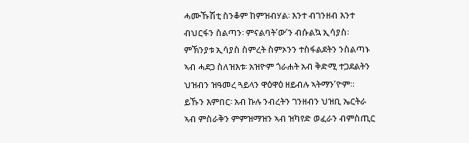ሓሙኹሽቲ ስንቆም ከምዝብሃል፡ እንተ ብገንዘብ እንተ ብህርፋን ስልጣን፡ ምናልባት’ው’ን ብሱልኳ ኢሳያስ፡ ምኽንያቱ ኢሳያስ ስምረት ስምኦንን ተስፋልደትን ንስልጣኑ ኣብ ሓደጋ ስለዝእቱ፡ አዝዮም ጎራሐት አብ ቅድሚ ተጋደልትን ህዝብን ዝዓመረ ጓይላን ዋዕዋዕ ዘይብሉ ኣትማን’ዮም። ይኹን እምበር፡ አብ ኩሉ ንብረትን ገንዘብን ህዝቢ ኤርትራ ኣብ ምስራቅን ምምዝማዝን ኣብ ዝካየድ ወፈራን ብምስጢር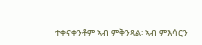ተቀናቀንቶም ኣብ ምቅንጻል፡ ኣብ ምእሳርን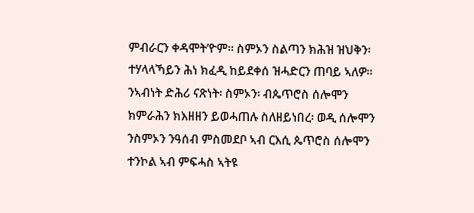ምብራርን ቀዳሞት’ዮም። ስምኦን ስልጣን ክሕዝ ዝህቅን፡ ተሃላላኻይን ሕነ ክፈዲ ከይደቀሰ ዝሓድርን ጠባይ ኣለዎ፡፡ ንኣብነት ድሕሪ ናጽነት፡ ስምኦን፡ ብጴጥሮስ ሰሎሞን ክምራሕን ክእዘዘን ይወሓጠሉ ስለዘይነበረ፡ ወዲ ሰሎሞን ንስምኦን ንዓሰብ ምስመደቦ ኣብ ርእሲ ጴጥሮስ ሰሎሞን ተንኮል ኣብ ምፍሓስ ኣትዩ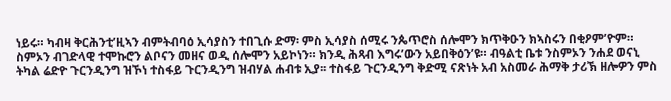ነይሩ። ካብዛ ቅርሕንቲ’ዚኣን ብምትብባዕ ኢሳያስን ተበጊሱ ድማ፡ ምስ ኢሳያስ ሰሚሩ ንጴጥሮስ ሰሎሞን ክጥቅዑን ክኣስሩን በቂዖም’ዮም። ስምኦን ብገድላዊ ተሞኩሮን ልቦናን መዘና ወዲ ሰሎሞን አይኮነን። ክንዲ ሕጻብ እግሩ’ውን አይበቅዕን’ዩ። ብዓልቲ ቤቱ ንስምኦን ንሐደ ወናኒ ትካል ሬድዮ ጉርንዲንግ ዝኾነ ተስፋይ ጉርንዲንግ ዝብሃል ሐብቱ ኢያ፡፡ ተስፋይ ጉርንዲንግ ቅድሚ ናጽነት አብ አስመራ ሕማቅ ታሪኽ ዘሎዎን ምስ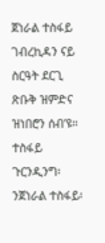ጀነራል ተስፋይ ገብረኪዳን ናይ ስርዓት ደርጊ ጽቡቅ ዝምድና ዝነበሮን ሰብ’ዩ። ተስፋይ ጉርንዲንግ፡ ንጀነራል ተስፋይ፡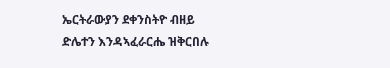ኤርትራውያን ደቀንስትዮ ብዘይ ድሌተን እንዳኣፈራርሔ ዝቅርበሉ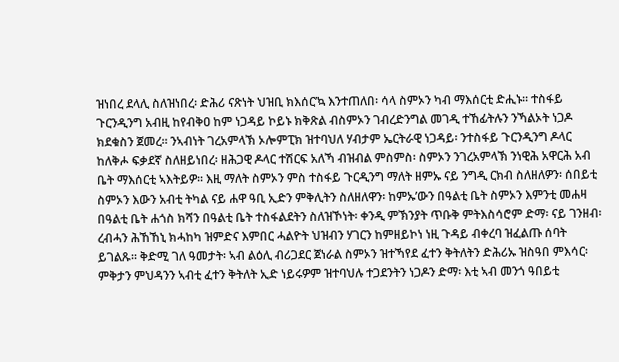ዝነበረ ደላሊ ስለዝነበረ፡ ድሕሪ ናጽነት ህዝቢ ክእሰር’ኳ እንተጠለበ፡ ሳላ ስምኦን ካብ ማእሰርቲ ድሒኑ። ተስፋይ ጉርንዲንግ አብዚ ከየብቅዐ ከም ነጋዳይ ኮይኑ ክቅጽል ብስምኦን ገብረድንግል መገዲ ተኸፊትሉን ንኻልኦት ነጋዶ ክደቁስን ጀመረ። ንኣብነት ገረአምላኽ ኦሎምፒክ ዝተባህለ ሃብታም ኤርትራዊ ነጋዳይ፡ ንተስፋይ ጉርንዲንግ ዶላር ከለቅሖ ፍቃደኛ ስለዘይነበረ፡ ዘሕጋዊ ዶላር ተሽርፍ አለኻ ብዝብል ምስምስ፡ ስምኦን ንገረአምላኽ ንነዊሕ አዋርሕ አብ ቤት ማእሰርቲ ኣእትይዎ። እዚ ማለት ስምኦን ምስ ተስፋይ ጉርዲንግ ማለት ዘምኡ ናይ ንግዲ ርክብ ስለዘለዎን፡ ሰበይቲ ስምኦን እውን አብቲ ትካል ናይ ሐዋ ዓቢ ኢድን ምቅሊትን ስለዘለዋን፡ ከምኡ’ውን በዓልቲ ቤት ስምኦን እምንቲ መሐዛ በዓልቲ ቤት ሐጎስ ክሻን በዓልቲ ቤት ተስፋልደትን ስለዝኾነት፡ ቀንዲ ምኽንያት ጥቡቅ ምትእስሳሮም ድማ፡ ናይ ገንዘብ፡ ረብሓን ሕኸኸኒ ክሓከካ ዝምድና እምበር ሓልዮት ህዝብን ሃገርን ከምዘይኮነ ነዚ ጉዳይ ብቀረባ ዝፈልጡ ሰባት ይገልጹ። ቅድሚ ገለ ዓመታት፡ ኣብ ልዕሊ ብሪጋደር ጀነራል ስምኦን ዝተኻየደ ፈተን ቅትለትን ድሕሪኡ ዝስዓበ ምእሳር፡ ምቅታን ምህዳንን ኣብቲ ፈተን ቅትለት ኢድ ነይሩዎም ዝተባህሉ ተጋደንትን ነጋዶን ድማ፡ እቲ ኣብ መንጎ ዓበይቲ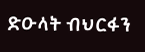ድዑላት ብህርፋን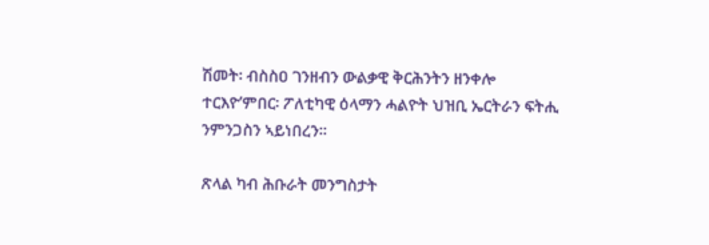ሽመት፡ ብስስዐ ገንዘብን ውልቃዊ ቅርሕንትን ዘንቀሎ ተርእዮ’ምበር፡ ፖለቲካዊ ዕላማን ሓልዮት ህዝቢ ኤርትራን ፍትሒ ንምንጋስን ኣይነበረን።

ጽላል ካብ ሕቡራት መንግስታት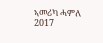ኣመሪካ ሓምለ 2017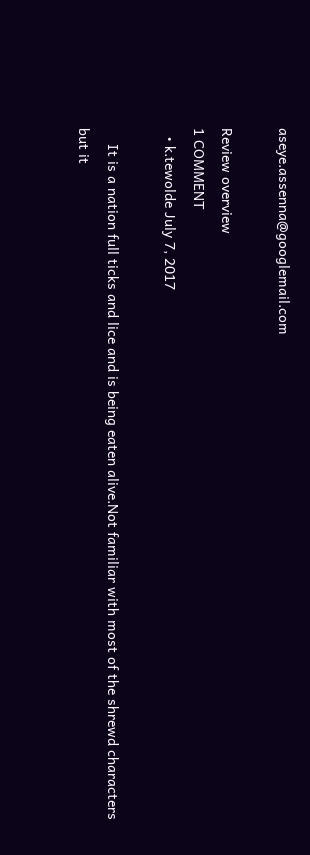aseye.assenna@googlemail.com

Review overview
1 COMMENT
  • k.tewolde July 7, 2017

    It is a nation full ticks and lice and is being eaten alive.Not familiar with most of the shrewd characters but it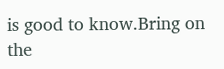is good to know.Bring on the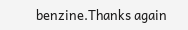benzine.Thanks again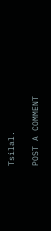Tsilal.

POST A COMMENT